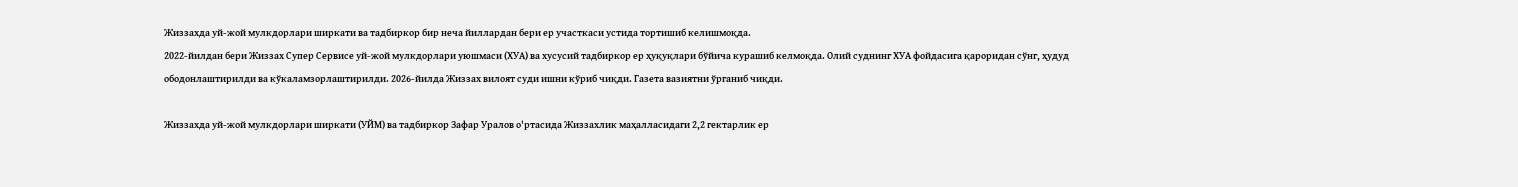Жиззахда уй-жой мулкдорлари ширкати ва тадбиркор бир неча йиллардан бери ер участкаси устида тортишиб келишмоқда.
2022-йилдан бери Жиззах Супер Сервисе уй-жой мулкдорлари уюшмаси (ХУА) ва хусусий тадбиркор ер ҳуқуқлари бўйича курашиб келмоқда. Олий суднинг ХУА фойдасига қароридан сўнг, ҳудуд ободонлаштирилди ва кўкаламзорлаштирилди. 2026-йилда Жиззах вилоят суди ишни кўриб чиқди. Газета вазиятни ўрганиб чиқди.

Жиззахда уй-жой мулкдорлари ширкати (УЙМ) ва тадбиркор Зафар Уралов о'ртасида Жиззахлик маҳалласидаги 2,2 гектарлик ер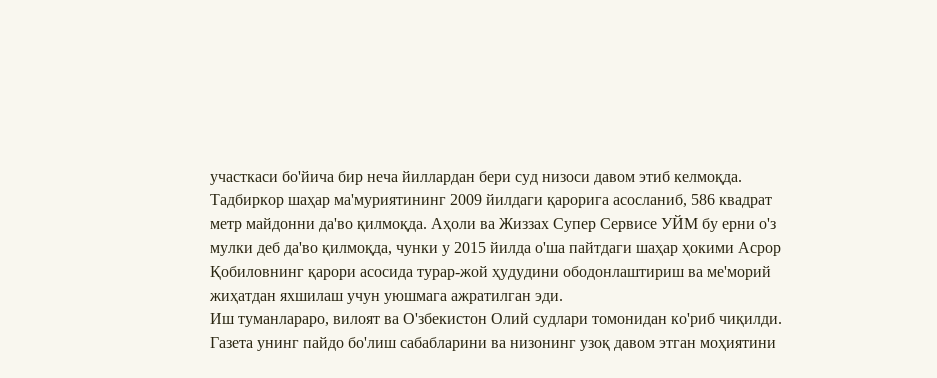участкаси бо'йича бир неча йиллардан бери суд низоси давом этиб келмоқда. Тадбиркор шаҳар ма'муриятининг 2009 йилдаги қарорига асосланиб, 586 квадрат метр майдонни да'во қилмоқда. Аҳоли ва Жиззах Супер Сервисе УЙМ бу ерни о'з мулки деб да'во қилмоқда, чунки у 2015 йилда о'ша пайтдаги шаҳар ҳокими Асрор Қобиловнинг қарори асосида турар-жой ҳудудини ободонлаштириш ва ме'морий жиҳатдан яхшилаш учун уюшмага ажратилган эди.
Иш туманлараро, вилоят ва О'збекистон Олий судлари томонидан ко'риб чиқилди. Газета унинг пайдо бо'лиш сабабларини ва низонинг узоқ давом этган моҳиятини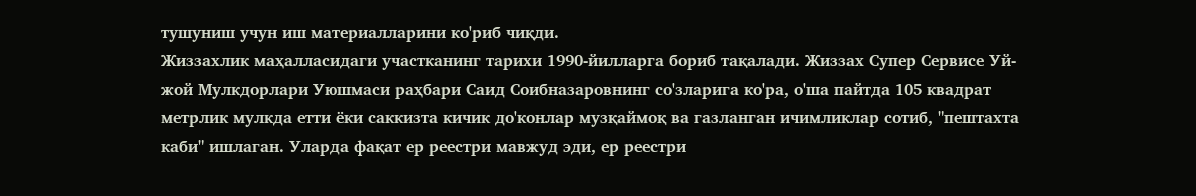тушуниш учун иш материалларини ко'риб чиқди.
Жиззахлик маҳалласидаги участканинг тарихи 1990-йилларга бориб тақалади. Жиззах Супер Сервисе Уй-жой Мулкдорлари Уюшмаси раҳбари Саид Соибназаровнинг со'зларига ко'ра, о'ша пайтда 105 квадрат метрлик мулкда етти ёки саккизта кичик до'конлар музқаймоқ ва газланган ичимликлар сотиб, "пештахта каби" ишлаган. Уларда фақат ер реестри мавжуд эди, ер реестри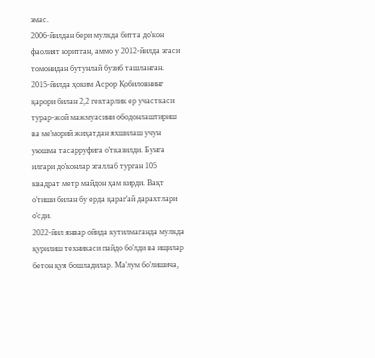эмас.
2006-йилдан бери мулкда битта до'кон фаолият юритган, аммо у 2012-йилда эгаси томонидан бутунлай бузиб ташланган.
2015-йилда ҳоким Асрор Қобиловнинг қарори билан 2,2 гектарлик ер участкаси турар-жой мажмуасини ободонлаштириш ва ме'морий жиҳатдан яхшилаш учун уюшма тасарруфига о'тказилди. Бунга илгари до'конлар эгаллаб турган 105 квадрат метр майдон ҳам кирди. Вақт о'тиши билан бу ерда қараг'ай дарахтлари о'сди.
2022-йил январ ойида кутилмаганда мулкда қурилиш техникаси пайдо бо'лди ва ищилар бетон қуя бошладилар. Ма'лум бо'лишича,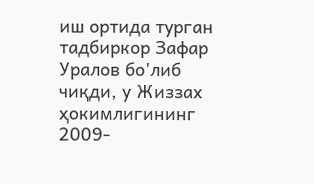иш ортида турган тадбиркор Зафар Уралов бо'либ чиқди, у Жиззах ҳокимлигининг 2009-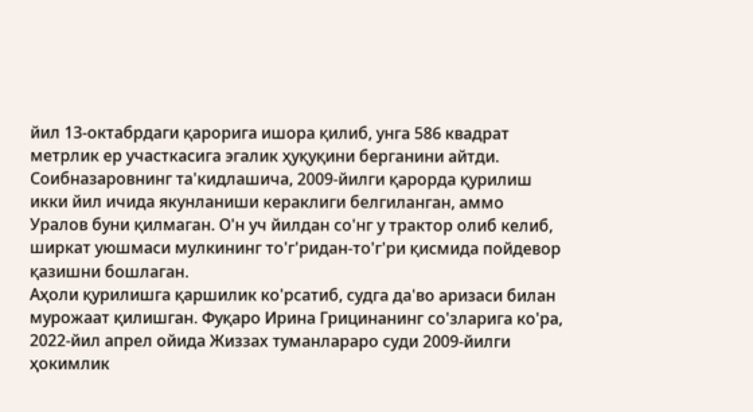йил 13-октабрдаги қарорига ишора қилиб, унга 586 квадрат метрлик ер участкасига эгалик ҳуқуқини берганини айтди.
Соибназаровнинг та'кидлашича, 2009-йилги қарорда қурилиш икки йил ичида якунланиши кераклиги белгиланган, аммо Уралов буни қилмаган. О'н уч йилдан со'нг у трактор олиб келиб, ширкат уюшмаси мулкининг то'г'ридан-то'г'ри қисмида пойдевор қазишни бошлаган.
Аҳоли қурилишга қаршилик ко'рсатиб, судга да'во аризаси билан мурожаат қилишган. Фуқаро Ирина Грицинанинг со'зларига ко'ра, 2022-йил апрел ойида Жиззах туманлараро суди 2009-йилги ҳокимлик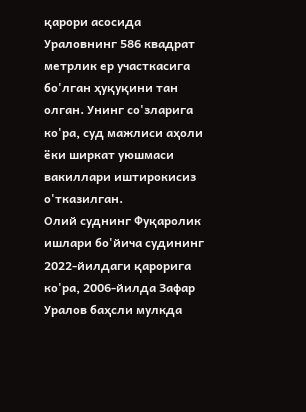қарори асосида Ураловнинг 586 квадрат метрлик ер участкасига бо'лган ҳуқуқини тан олган. Унинг со'зларига ко'ра, суд мажлиси аҳоли ёки ширкат уюшмаси вакиллари иштирокисиз о'тказилган.
Олий суднинг Фуқаролик ишлари бо'йича судининг 2022-йилдаги қарорига ко'ра, 2006-йилда Зафар Уралов баҳсли мулкда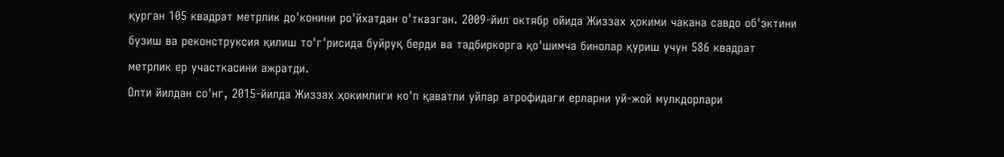қурган 105 квадрат метрлик до'конини ро'йхатдан о'тказган. 2009-йил октябр ойида Жиззах ҳокими чакана савдо об'эктини бузиш ва реконструксия қилиш то'г'рисида буйруқ берди ва тадбиркорга қо'шимча бинолар қуриш учун 586 квадрат метрлик ер участкасини ажратди.
Олти йилдан со'нг, 2015-йилда Жиззах ҳокимлиги ко'п қаватли уйлар атрофидаги ерларни уй-жой мулкдорлари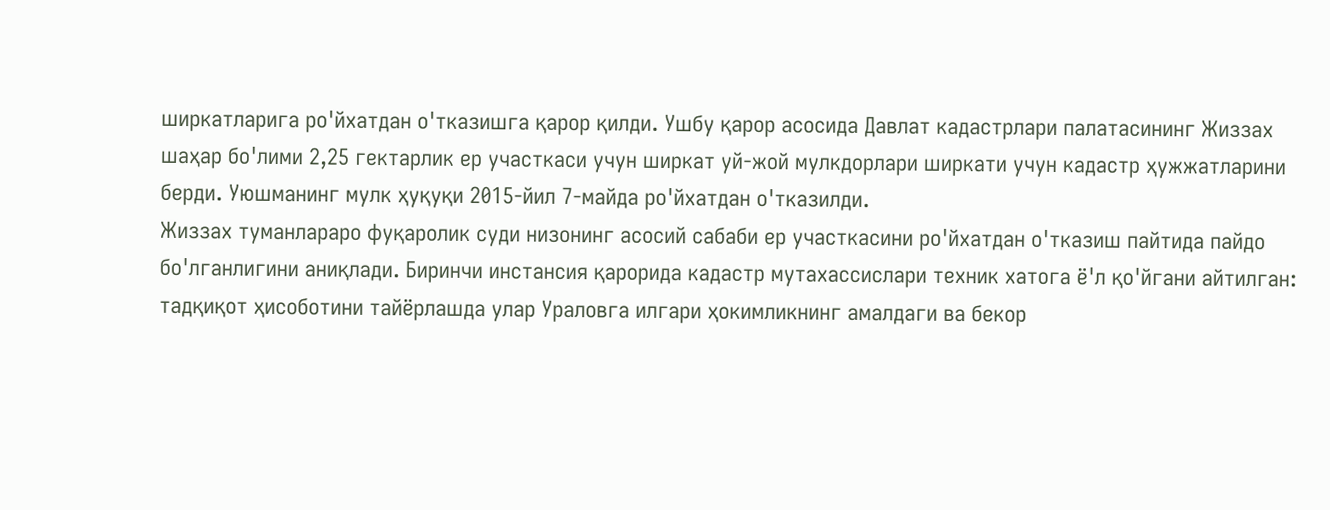ширкатларига ро'йхатдан о'тказишга қарор қилди. Ушбу қарор асосида Давлат кадастрлари палатасининг Жиззах шаҳар бо'лими 2,25 гектарлик ер участкаси учун ширкат уй-жой мулкдорлари ширкати учун кадастр ҳужжатларини берди. Уюшманинг мулк ҳуқуқи 2015-йил 7-майда ро'йхатдан о'тказилди.
Жиззах туманлараро фуқаролик суди низонинг асосий сабаби ер участкасини ро'йхатдан о'тказиш пайтида пайдо бо'лганлигини аниқлади. Биринчи инстансия қарорида кадастр мутахассислари техник хатога ё'л қо'йгани айтилган: тадқиқот ҳисоботини тайёрлашда улар Ураловга илгари ҳокимликнинг амалдаги ва бекор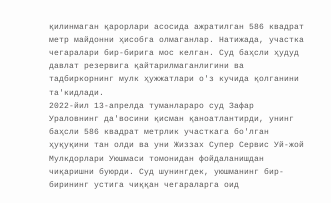қилинмаган қарорлари асосида ажратилган 586 квадрат метр майдонни ҳисобга олмаганлар. Натижада, участка чегаралари бир-бирига мос келган. Суд баҳсли ҳудуд давлат резервига қайтарилмаганлигини ва тадбиркорнинг мулк ҳужжатлари о'з кучида қолганини та'кидлади.
2022-йил 13-апрелда туманлараро суд Зафар Ураловнинг да'восини қисман қаноатлантирди, унинг баҳсли 586 квадрат метрлик участкага бо'лган ҳуқуқини тан олди ва уни Жиззах Супер Сервис Уй-жой Мулкдорлари Уюшмаси томонидан фойдаланишдан чиқаришни буюрди. Суд шунингдек, уюшманинг бир-бирининг устига чиққан чегараларга оид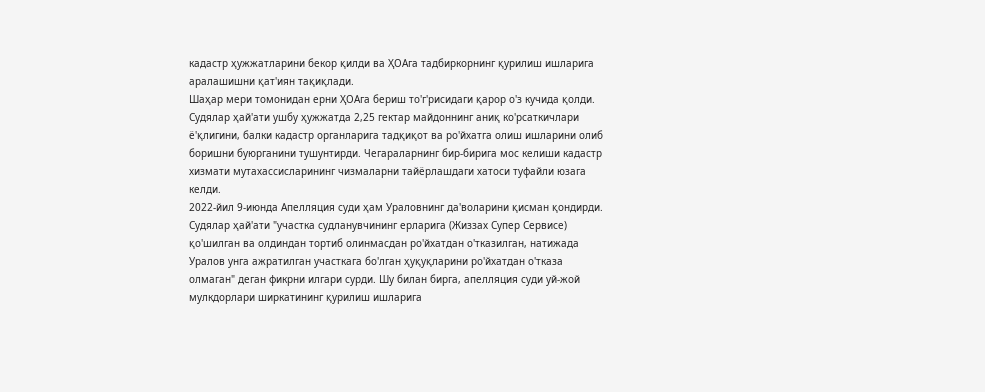кадастр ҳужжатларини бекор қилди ва ҲОАга тадбиркорнинг қурилиш ишларига аралашишни қат'иян тақиқлади.
Шаҳар мери томонидан ерни ҲОАга бериш то'г'рисидаги қарор о'з кучида қолди. Судялар ҳай'ати ушбу ҳужжатда 2,25 гектар майдоннинг аниқ ко'рсаткичлари ё'қлигини, балки кадастр органларига тадқиқот ва ро'йхатга олиш ишларини олиб боришни буюрганини тушунтирди. Чегараларнинг бир-бирига мос келиши кадастр хизмати мутахассисларининг чизмаларни тайёрлашдаги хатоси туфайли юзага келди.
2022-йил 9-июнда Апелляция суди ҳам Ураловнинг да'воларини қисман қондирди. Судялар ҳай'ати "участка судланувчининг ерларига (Жиззах Супер Сервисе) қо'шилган ва олдиндан тортиб олинмасдан ро'йхатдан о'тказилган, натижада Уралов унга ажратилган участкага бо'лган ҳуқуқларини ро'йхатдан о'тказа олмаган" деган фикрни илгари сурди. Шу билан бирга, апелляция суди уй-жой мулкдорлари ширкатининг қурилиш ишларига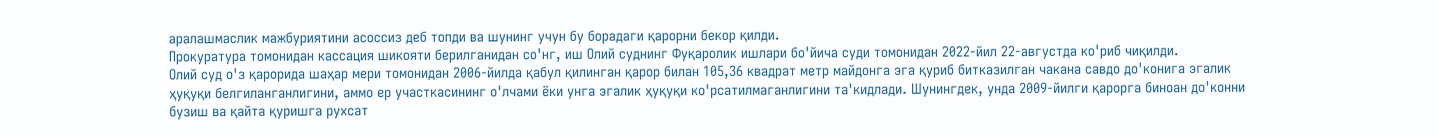аралашмаслик мажбуриятини асоссиз деб топди ва шунинг учун бу борадаги қарорни бекор қилди.
Прокуратура томонидан кассация шикояти берилганидан со'нг, иш Олий суднинг Фуқаролик ишлари бо'йича суди томонидан 2022-йил 22-августда ко'риб чиқилди.
Олий суд о'з қарорида шаҳар мери томонидан 2006-йилда қабул қилинган қарор билан 105,36 квадрат метр майдонга эга қуриб битказилган чакана савдо до'конига эгалик ҳуқуқи белгиланганлигини, аммо ер участкасининг о'лчами ёки унга эгалик ҳуқуқи ко'рсатилмаганлигини та'кидлади. Шунингдек, унда 2009-йилги қарорга биноан до'конни бузиш ва қайта қуришга рухсат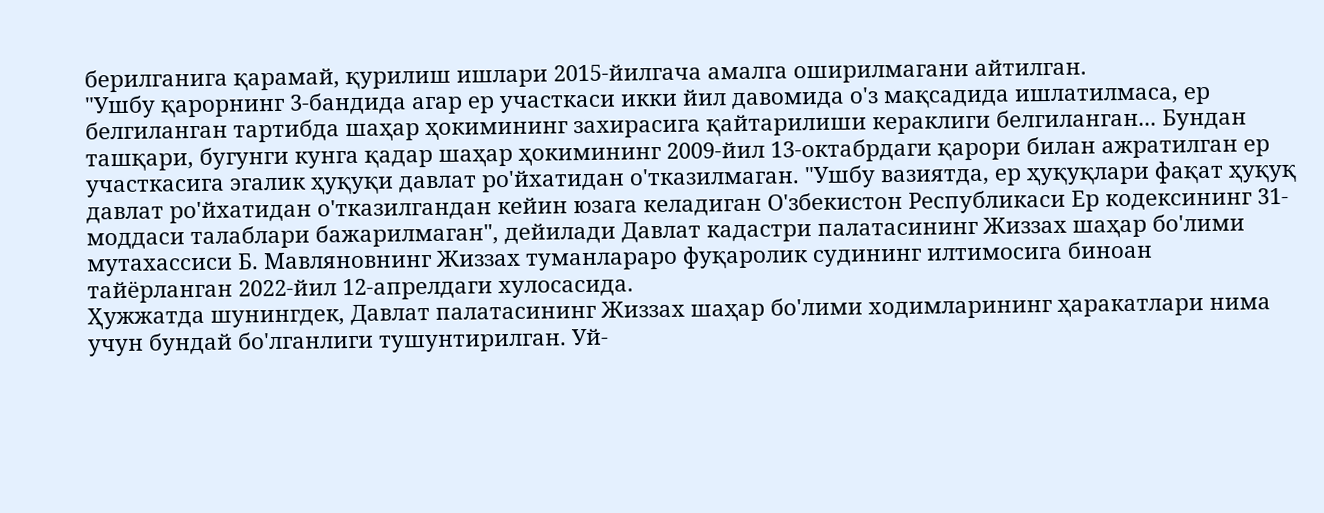берилганига қарамай, қурилиш ишлари 2015-йилгача амалга оширилмагани айтилган.
"Ушбу қарорнинг 3-бандида агар ер участкаси икки йил давомида о'з мақсадида ишлатилмаса, ер белгиланган тартибда шаҳар ҳокимининг захирасига қайтарилиши кераклиги белгиланган... Бундан ташқари, бугунги кунга қадар шаҳар ҳокимининг 2009-йил 13-октабрдаги қарори билан ажратилган ер участкасига эгалик ҳуқуқи давлат ро'йхатидан о'тказилмаган. "Ушбу вазиятда, ер ҳуқуқлари фақат ҳуқуқ давлат ро'йхатидан о'тказилгандан кейин юзага келадиган О'збекистон Республикаси Ер кодексининг 31-моддаси талаблари бажарилмаган", дейилади Давлат кадастри палатасининг Жиззах шаҳар бо'лими мутахассиси Б. Мавляновнинг Жиззах туманлараро фуқаролик судининг илтимосига биноан тайёрланган 2022-йил 12-апрелдаги хулосасида.
Ҳужжатда шунингдек, Давлат палатасининг Жиззах шаҳар бо'лими ходимларининг ҳаракатлари нима учун бундай бо'лганлиги тушунтирилган. Уй-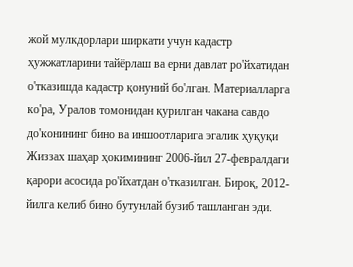жой мулкдорлари ширкати учун кадастр ҳужжатларини тайёрлаш ва ерни давлат ро'йхатидан о'тказишда кадастр қонуний бо'лган. Материалларга ко'ра, Уралов томонидан қурилган чакана савдо до'конининг бино ва иншоотларига эгалик ҳуқуқи Жиззах шаҳар ҳокимининг 2006-йил 27-февралдаги қарори асосида ро'йхатдан о'тказилган. Бироқ, 2012-йилга келиб бино бутунлай бузиб ташланган эди.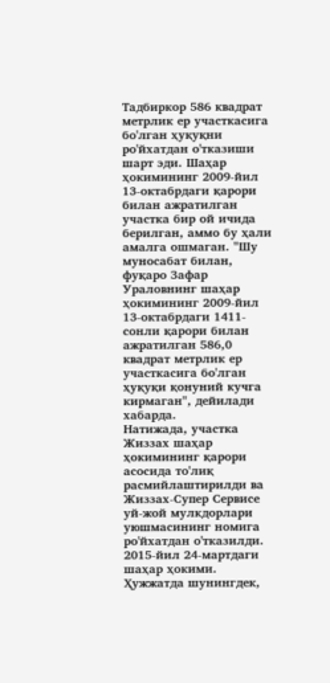Тадбиркор 586 квадрат метрлик ер участкасига бо'лган ҳуқуқни ро'йхатдан о'тказиши шарт эди. Шаҳар ҳокимининг 2009-йил 13-октабрдаги қарори билан ажратилган участка бир ой ичида берилган, аммо бу ҳали амалга ошмаган. "Шу муносабат билан, фуқаро Зафар Ураловнинг шаҳар ҳокимининг 2009-йил 13-октабрдаги 1411-сонли қарори билан ажратилган 586,0 квадрат метрлик ер участкасига бо'лган ҳуқуқи қонуний кучга кирмаган", дейилади хабарда.
Натижада, участка Жиззах шаҳар ҳокимининг қарори асосида то'лиқ расмийлаштирилди ва Жиззах-Супер Сервисе уй-жой мулкдорлари уюшмасининг номига ро'йхатдан о'тказилди. 2015-йил 24-мартдаги шаҳар ҳокими.
Ҳужжатда шунингдек,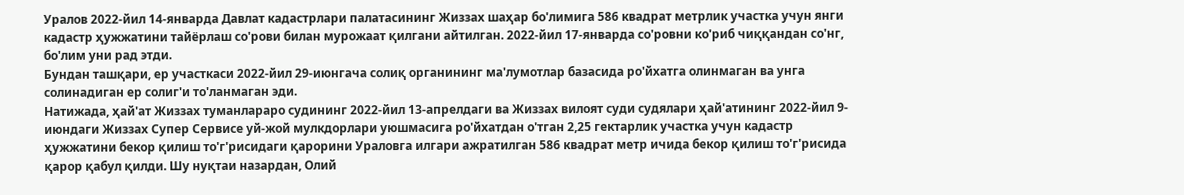Уралов 2022-йил 14-январда Давлат кадастрлари палатасининг Жиззах шаҳар бо'лимига 586 квадрат метрлик участка учун янги кадастр ҳужжатини тайёрлаш со'рови билан мурожаат қилгани айтилган. 2022-йил 17-январда со'ровни ко'риб чиққандан со'нг, бо'лим уни рад этди.
Бундан ташқари, ер участкаси 2022-йил 29-июнгача солиқ органининг ма'лумотлар базасида ро'йхатга олинмаган ва унга солинадиган ер солиг'и то'ланмаган эди.
Натижада, ҳай'ат Жиззах туманлараро судининг 2022-йил 13-апрелдаги ва Жиззах вилоят суди судялари ҳай'атининг 2022-йил 9-июндаги Жиззах Супер Сервисе уй-жой мулкдорлари уюшмасига ро'йхатдан о'тган 2,25 гектарлик участка учун кадастр ҳужжатини бекор қилиш то'г'рисидаги қарорини Ураловга илгари ажратилган 586 квадрат метр ичида бекор қилиш то'г'рисида қарор қабул қилди. Шу нуқтаи назардан, Олий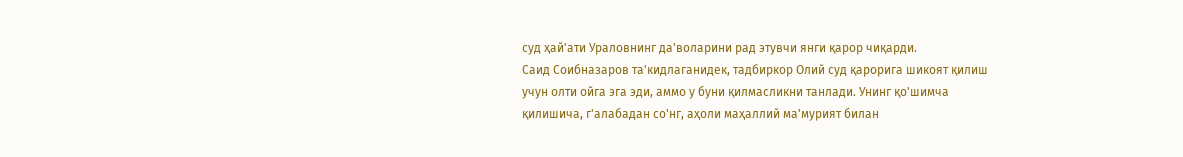суд ҳай'ати Ураловнинг да'воларини рад этувчи янги қарор чиқарди.
Саид Соибназаров та'кидлаганидек, тадбиркор Олий суд қарорига шикоят қилиш учун олти ойга эга эди, аммо у буни қилмасликни танлади. Унинг қо'шимча қилишича, г'алабадан со'нг, аҳоли маҳаллий ма'мурият билан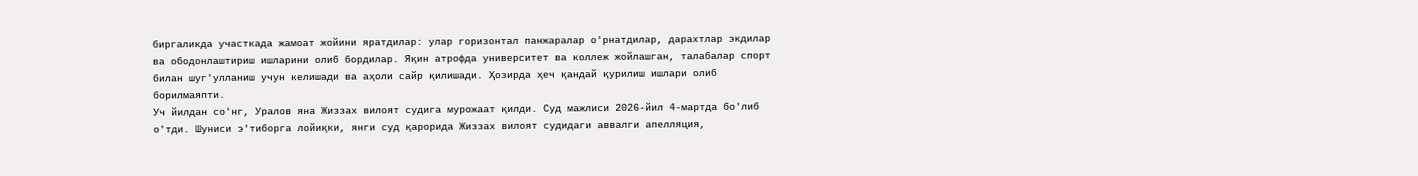биргаликда участкада жамоат жойини яратдилар: улар горизонтал панжаралар о'рнатдилар, дарахтлар экдилар ва ободонлаштириш ишларини олиб бордилар. Яқин атрофда университет ва коллеж жойлашган, талабалар спорт билан шуг'улланиш учун келишади ва аҳоли сайр қилишади. Ҳозирда ҳеч қандай қурилиш ишлари олиб борилмаяпти.
Уч йилдан со'нг, Уралов яна Жиззах вилоят судига мурожаат қилди. Суд мажлиси 2026-йил 4-мартда бо'либ о'тди. Шуниси э'тиборга лойиқки, янги суд қарорида Жиззах вилоят судидаги аввалги апелляция,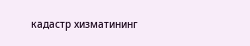кадастр хизматининг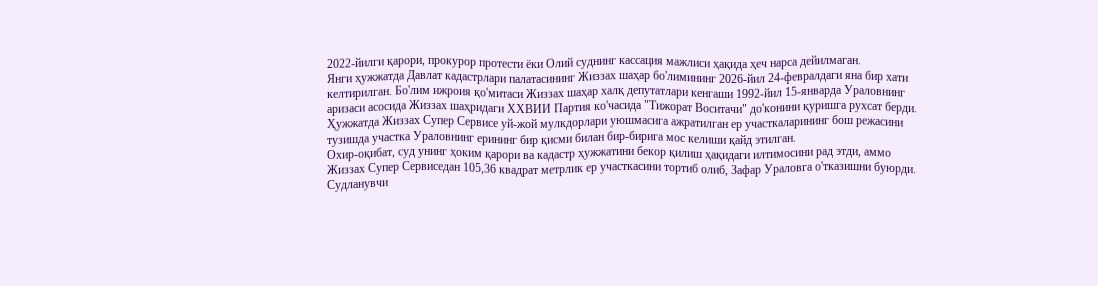2022-йилги қарори, прокурор протести ёки Олий суднинг кассация мажлиси ҳақида ҳеч нарса дейилмаган.
Янги ҳужжатда Давлат кадастрлари палатасининг Жиззах шаҳар бо'лимининг 2026-йил 24-февралдаги яна бир хати келтирилган. Бо'лим ижроия қо'митаси Жиззах шаҳар халқ депутатлари кенгаши 1992-йил 15-январда Ураловнинг аризаси асосида Жиззах шаҳридаги ХХВИИ Партия ко'часида "Тижорат Воситачи" до'конини қуришга рухсат берди.
Ҳужжатда Жиззах Супер Сервисе уй-жой мулкдорлари уюшмасига ажратилган ер участкаларининг бош режасини тузишда участка Ураловнинг ерининг бир қисми билан бир-бирига мос келиши қайд этилган.
Охир-оқибат, суд унинг ҳоким қарори ва кадастр ҳужжатини бекор қилиш ҳақидаги илтимосини рад этди, аммо Жиззах Супер Сервиседан 105,36 квадрат метрлик ер участкасини тортиб олиб, Зафар Ураловга о'тказишни буюрди. Судланувчи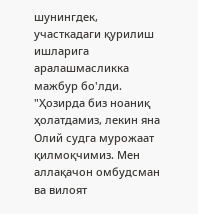шунингдек, участкадаги қурилиш ишларига аралашмасликка мажбур бо'лди.
"Ҳозирда биз ноаниқ ҳолатдамиз, лекин яна Олий судга мурожаат қилмоқчимиз. Мен аллақачон омбудсман ва вилоят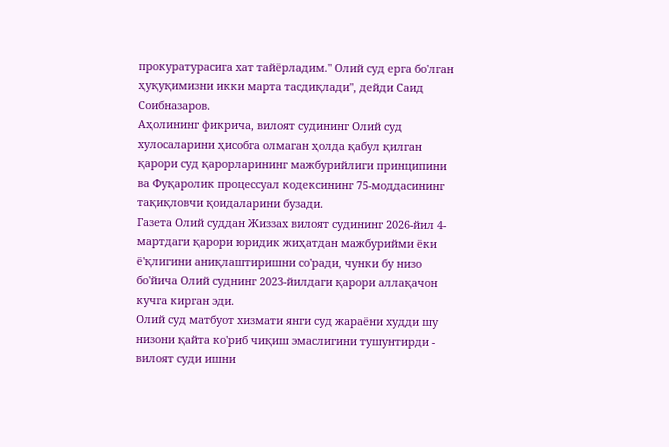прокуратурасига хат тайёрладим." Олий суд ерга бо'лган ҳуқуқимизни икки марта тасдиқлади", дейди Саид Соибназаров.
Аҳолининг фикрича, вилоят судининг Олий суд хулосаларини ҳисобга олмаган ҳолда қабул қилган қарори суд қарорларининг мажбурийлиги принципини ва Фуқаролик процессуал кодексининг 75-моддасининг тақиқловчи қоидаларини бузади.
Газета Олий суддан Жиззах вилоят судининг 2026-йил 4-мартдаги қарори юридик жиҳатдан мажбурийми ёки ё'қлигини аниқлаштиришни со'ради, чунки бу низо бо'йича Олий суднинг 2023-йилдаги қарори аллақачон кучга кирган эди.
Олий суд матбуот хизмати янги суд жараёни худди шу низони қайта ко'риб чиқиш эмаслигини тушунтирди - вилоят суди ишни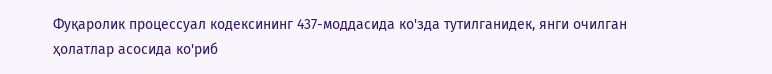Фуқаролик процессуал кодексининг 437-моддасида ко'зда тутилганидек, янги очилган ҳолатлар асосида ко'риб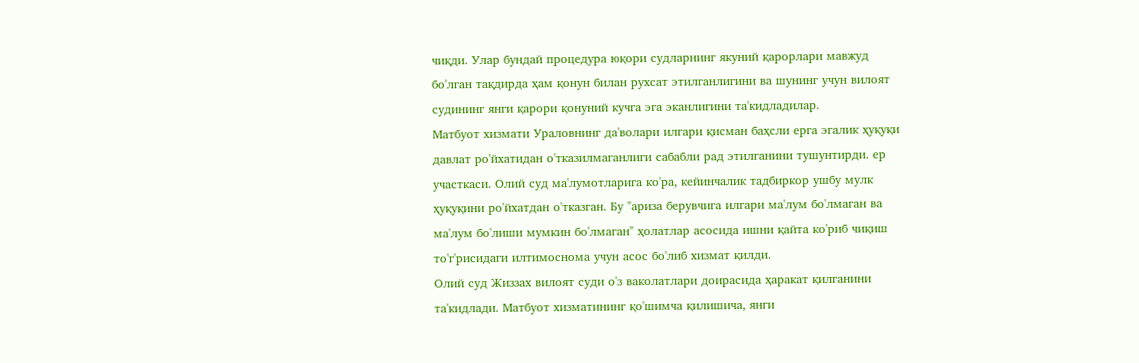чиқди. Улар бундай процедура юқори судларнинг якуний қарорлари мавжуд бо'лган тақдирда ҳам қонун билан рухсат этилганлигини ва шунинг учун вилоят судининг янги қарори қонуний кучга эга эканлигини та'кидладилар.
Матбуот хизмати Ураловнинг да'волари илгари қисман баҳсли ерга эгалик ҳуқуқи давлат ро'йхатидан о'тказилмаганлиги сабабли рад этилганини тушунтирди. ер участкаси. Олий суд ма'лумотларига ко'ра, кейинчалик тадбиркор ушбу мулк ҳуқуқини ро'йхатдан о'тказган. Бу "ариза берувчига илгари ма'лум бо'лмаган ва ма'лум бо'лиши мумкин бо'лмаган" ҳолатлар асосида ишни қайта ко'риб чиқиш то'г'рисидаги илтимоснома учун асос бо'либ хизмат қилди.
Олий суд Жиззах вилоят суди о'з ваколатлари доирасида ҳаракат қилганини та'кидлади. Матбуот хизматининг қо'шимча қилишича, янги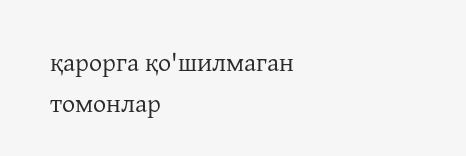қарорга қо'шилмаган томонлар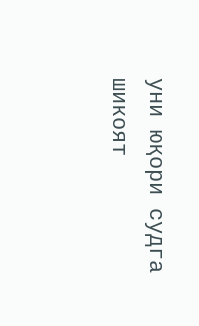уни юқори судга шикоят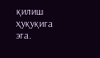қилиш ҳуқуқига эга.